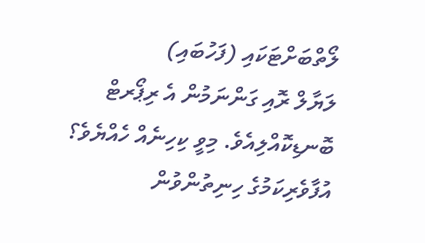ލޯތްބަށްޓަކައި (ފަހުބައި)
ލަޔާލް ރޮއި ގަންނަމުން އެ ރިޕޯރޓް ބޮނޑިކޮއްލިއެވެ. މިވީ ކިހިނެއް ހެއްޔެވެ؟ އުފާވެރިކަމުގެ ހިނިތުންވުން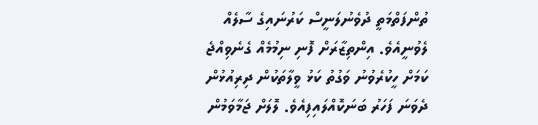ތުންފަތްމަތީ ދުވެނުލަނީސް ކަރުނައިގެ ސާލެއް ލެވުނީއެވެ. އިންތިޒާރަށް ފޮނި ނިމުމެއް ގެނެވިއްޖެ ކަމަށް ހީކުރެވުނު ވަގުތު ކަޅު ވީލާތަކުން ދިރިއުޅުން ދެވަނަ ފަހަރު ބަނަކޮއްލައިފިއެވެ. ލޮލަށް ޖަމާވަމުން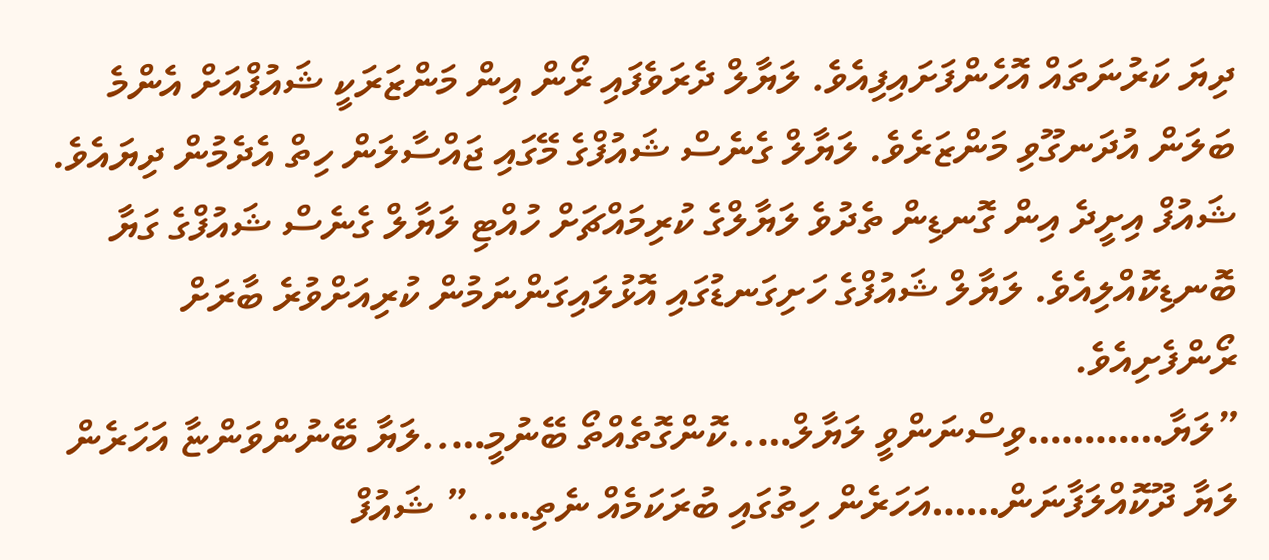ދިޔަ ކަރުނަތައް އޮހެންފަށައިފިއެވެ. ލަޔާލް ދެރަވެފައި ރޯން އިން މަންޒަރަކީ ޝައުފްއަށް އެންމެ ބަލަން އުދަނގޫވި މަންޒަރެވެ. ލަޔާލް ގެނެސް ޝައުފްގެ މޭގައި ޖައްސާލަން ހިތް އެދެމުން ދިޔައެވެ. ޝައުފް އިށީދެ އިން ގޮނޑިން ތެދުވެ ލަޔާލްގެ ކުރިމައްޗަށް ހުއްޓި ލަޔާލް ގެނެސް ޝައުފްގެ ގަޔާ ބޮނޑިކޮއްލިއެވެ. ލަޔާލް ޝައުފްގެ ހަށިގަނޑުގައި އޮޅުލައިގަންނަމުން ކުރިއަށްވުރެ ބާރަށް ރޯންފެށިއެވެ.
”ލަޔާ…………ވިސްނަންވީ ލަޔާލް…..ކޮންގޮތެއްތޯ ބޭނުމީ…..ލަޔާ ބޭނުންވަންޏާ އަހަރެން ލަޔާ ދޫކޮއްލަފާނަން……އަހަރެން ހިތުގައި ބުރަކަމެއް ނެތި…..” ޝައުފް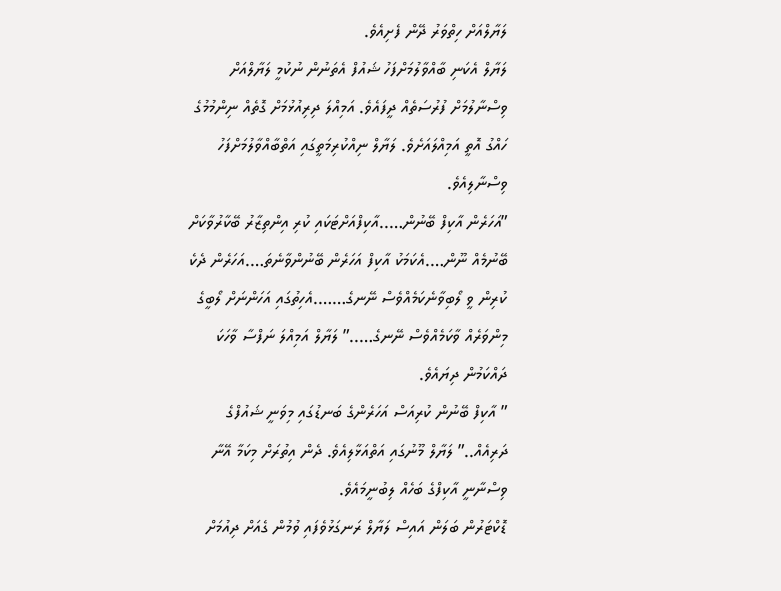ލަޔާލްއަށް ހިތްވަރު ދޭން ފެށިއެވެ.
ލަޔާލް އެކަނި ބާއްވާލުމަށްފަހު ޝައުފް އެތަނުން ނުކުމީ ލަޔާލްއަށް ވިސްނާލުމަށް ފުރުސަތެއް ދީފައެވެ. އަމިއްލަ ދިރިއުޅުމަށް ގޮތެއް ނިންމުމުގެ ހައްގު އޮތީ އަމިއްލައަށެވެ. ލަޔާލް ނިއްކުރިމަތީގައި އަތްބާއްވާލުމަށްފަހު ވިސްނާލިއެވެ.
”އަހަރެން އާކިފް ބޭނުން…..އާކިފްއަށްޓަކައި ކުރި އިންތިޒާރު ބޭކާރުވާކަށް ބޭނުމެއް ނޫން….އެކަމަކު އާކިފް އަހަރެން ބޭނުންވާނެތަ….އަހަރެން ދެކެ ކުރިން ވީ ލޯބިވާނެކަމެއްވެސް ނޭނގެ…….އެހިތުގައި އަހަންނަށް ލޯބީގެ މިންވަރެއް ވާކަމެއްވެސް ނޭނގެ…..” ލަޔާލް އަމިއްލަ ނަފްސާ ވާހަކަ ދައްކަމުން ދިޔައެވެ.
” އާކިފް ބޭނުން ކުރިއަސް އަހަރެންގެ ބަނޑުގައި މިވަނީ ޝައުފްގެ ދަރިއެއް..” ލަޔާލް މޫނުގައި އަތްއަޅާލިއެވެ. ދެން އިތުރަށް މިކަމާ އޭނާ ވިސްނާނީ އާކިފްގެ ބަހެއް ލިބުނީމައެވެ.
ޑޮކްޓަރުން ބަލަން އައިސް ލަޔާލް ރަނގަޅުވެފައި ވުމުން ގެއަށް ދިއުމަށް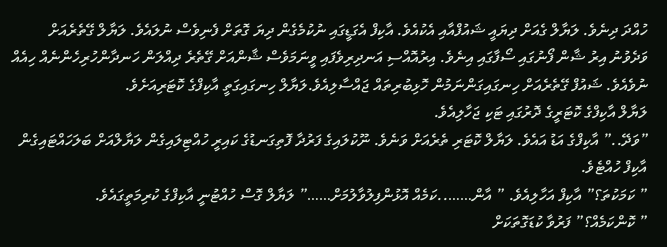ހުއްދަ ދިނެވެ. ލަޔާލް ގެއަށް ދިޔައީ ޝައުފްއާއި އެކުއެވެ. އާކިފް އެގަޑީގައި ނުކުމެގެން ދިޔަ ގޮތަށް ފެނިވެސް ނުލައެވެ. ލަޔާލް ގޭތެރެއަށް ވަދެވުނު އިރު ޝާން ފޯނުގައި ސޯފާގައި އިނެވެ. އިރުއޮއްސި އަނދިރިވެފައި ވީނަމަވެސް ޝާންއަށް ގޭތެރެ ދިއްލަން ހަނދާންހުރިހެންނެއް ހިއެއް ނުވެއެވެ. ޝައުފް ގޭތެރެއަށް ހިނގައިގަންނަމުން ހޮޅިބުރިތައް ޖައްސާލިއެވެ.ލަޔާލް ހިނގައިގަތީ އާކިފްގެ ކޮޓަރިއަށެވެ.
ލަޔާލް އާކިފްގެ ކޮޓަރީގެ ދޮރުގައި ޓަކި ޖަހާލިއެވެ.
”ވަދޭ..” އާކިފްގެ އަޑު އައެވެ. ލަޔާލް ކޮޓަރި ތެރެއަށް ވަނެވެ. ނޫކުލައިގެ ފަރުދާ ފޮތިގަނޑުގެ ކައިރީ ހުއްޓިލައިގެން ލަޔާލްއަށް ބަލަހައްޓައިގެން އާކިފް ހުއްޓެވެ.
” ކަމަކުތަ؟” އާކިފް އަހާލިއެވެ. ” އާން……..ކަމެއް އޮޅުންފިލުވާލުމަށް……” ލަޔާލް ގޮސް ހުއްޓުނީ އާކިފްގެ ކުރިމަތީގައެވެ.
” ކޮންކަމެއް؟” ފަރުވާ ކުޑަގޮތަކަށް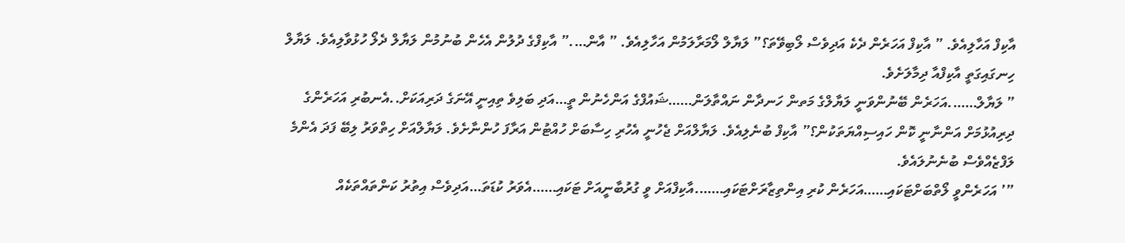އާކިފް އަހާލިއެވެ. ” އާކިފް އަހަރެން ދެކެ އަދިވެސް ލޯބިވޭތަ؟” ލަޔާލް ލޯމަރާލަމުން އަހާލިއެވެ. ” އާން….” އާކިފްގެ ދުލުން އެހެން ބުނުމުން ލަޔާލް ދެލޯ ހުޅުވާލިއެވެ. ލަޔާލް ހިނގައިގަތީ އާކިފްއާ ދިމާލަށެވެ.
” ލަޔާލް…….އަހަރެން ބޭނުންވަނީ ލަޔާލްގެ މަތން ހަނދާން ނައްތާލަން……ޝައުފްގެ އަންހެނުން ތީ…އަދި ބަލިވެ ތިއިނީ އޭނަގެ ދަރިއަކަށް..އެނބުރި އަހަރެންގެ ދިރިއުޅުމަށް އަންނާނީ ކޮން ހައިސިއްޔަތަކުން؟” އާކިފް ބުނެލިއެވެ. ލަޔާލްއަށް ޖެހުނީ އެހުރި ހިސާބަށް ހުއްޓުން އަރާފަ ހުންނާށެވެ. ލަޔާލްއަށް ހިތްވަރު ލިބޭ ފަދަ އެންމެ ލަފްޒެއްވެސް ބުނެނުލައެވެ.
”’ އަހަރެންވީ ލޯތްބަށްޓަކައި……އަހަރެން ކުރި އިންތިޒާރަށްޓަކައި…….އާކިފްއަށް ވީ ގުރުބާނީއަށް ޓަކައި……އެވަރު ކުޑަތަ…އަދިވެސް އިތުރު ކަންތައްތަކެއް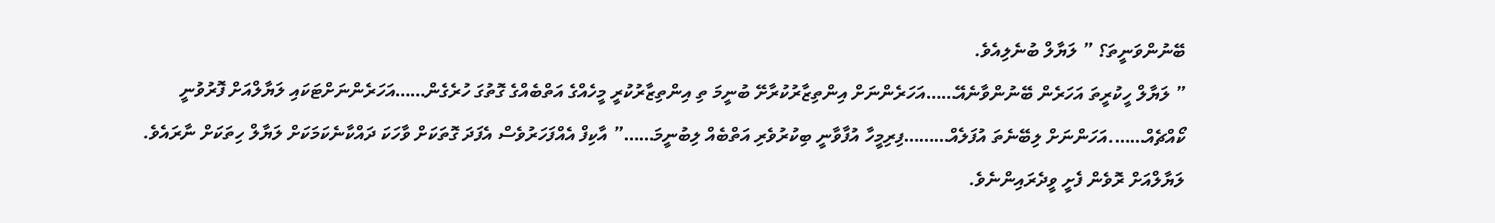ބޭނުންވަނީތަ؟ ” ލަޔާލް ބުނެލިއެވެ.
” ލަޔާލް ހީކުރީތަ އަހަރެން ބޭނުންވާނެއޭ……އަހަރެންނަށް އިންތިޒާރުކުރާށޭ ބުނީމަ ތި އިންތިޒާރުކުރީ މީހެއްގެ އަތްބެއްގެ ގޮތުގަ ހުރެގެން……އަހަރެންނަށްޓަކައި ލަޔާލްއަށް ފޮރުވުނީ ކޯއްޗެއް…….އަހަންނަށް ލިބޭނެތަ އުފަލެއް………ފިރިމީހާ އުފާވާނީ ބިކުރުވެރި އަތްބެއް ލިބުނީމަ……” އާކިފް އެއްފަހަރުވެސް އެފަދަ ގޮތަކަށް ވާހަކަ ދައްކާނެކަމަކަށް ލަޔާލް ހިތަކަށް ނާރައެވެ. ލަޔާލްއަށް ރޮވެން ފެށީ ވީދެރައިންނެވެ.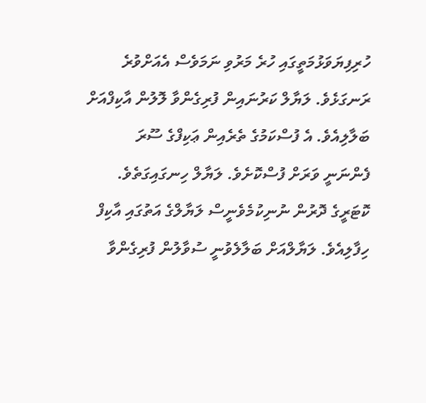ހުރިފިޔަވަޅުމަތީގައި ހުރެ މަރުވި ނަމަވެސް އެއަށްވުރެ ރަނގަޅެވެ. ލަޔާލް ކަރުނައިން ފުރިގެންވާ ލޮލުން އާކިފްއަށް ބަލާލިއެވެ. އެ ފުސްކަމުގެ ތެރެއިން ޢަކިފްގެ ސޫރަ ފެންނަނީ ވަރަށް ފުސްކޮށެވެ. ލަޔާލް ހިނގައިގަތެވެ.
ކޮޓަރީގެ ދޮރުން ނުނިކުމެވެނީސް ލަޔާލްގެ އަތުގައި އާކިފް ހިފާލިއެވެ. ލަޔާލްއަށް ބަލާލެވުނީ ސުވާލުން ފުރިގެންވާ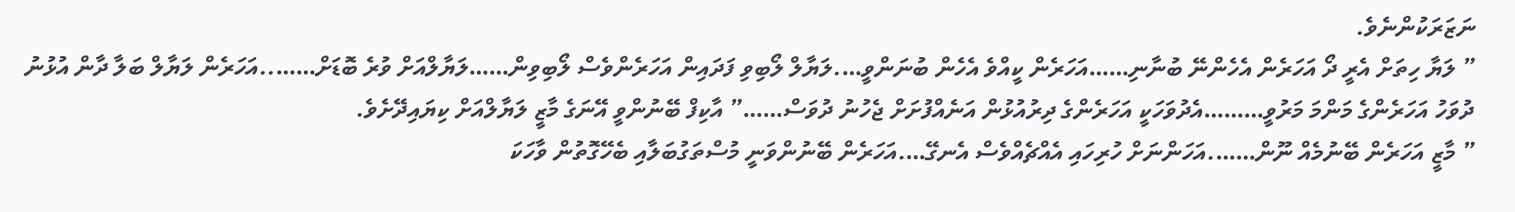ނަޒަރަކުންނެވެ.
” ލަޔާ ހިތަށް އެރީ ދޯ އަހަރެން އެހެންނޭ ބުނާނި……އަހަރެން ކީއްވެ އެހެން ބުނަންވީ….ލަޔާލް ލޯބިވި ފަދައިން އަހަރެންވެސް ލޯބިވިން……ލަޔާލްއަށް ވުރެ ބޮޑަށް……..އަހަރެން ލަޔާލް ބަލާ ދާން އުޅުނު ދުވަހު އަހަރެންގެ މަންމަ މަރުވީ………އެދުވަހަކީ އަހަރެންގެ ދިރުއުޅުން އަނެއްފުށަށް ޖެހުނު ދުވަސް……” އާކިފް ބޭނުންވީ އޭނަގެ މާޒީ ލަޔާލްއަށް ކިޔައިދޭށެވެ.
” މާޒީ އަހަރެން ބޭނުމެއް ނޫން…….އަހަންނަށް ހުރިހައި އެއްޗެއްވެސް އެނގޭ….އަހަރެން ބޭނުންވަނީ މުސްތަގުބަލާއި ބެހޭގޮތުން ވާހަކަ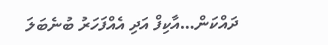ދައްކަން…އާކިފް އަދި އެއްފަހަރު ބުނެބަލަ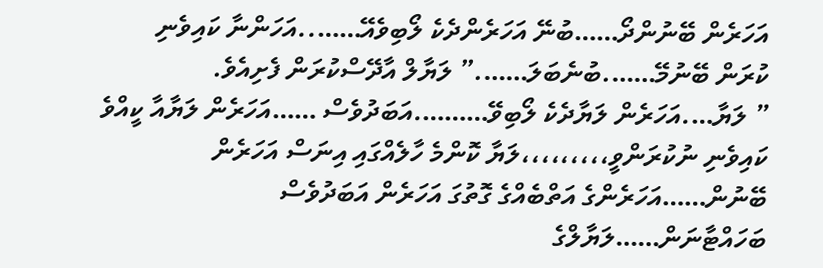އަހަރެން ބޭނުންދޯ……ބުނޭ އަހަރެންދެކެ ލޯބިވެއޭ……..އަހަންނާ ކައިވެނި ކުރަން ބޭނުމޭ…….ބުނެބަލަ…….” ލަޔާލް އާދޭސްކުރަން ފެށިއެވެ.
” ލަޔާ….އަހަރެން ލަޔާދެކެ ލޯބިވޭ……….އަބަދުވެސް ……އަހަރެން ލަޔާއާ ކީއްވެ ކައިވެނި ނުކުރަންވީ،،،،،،،،،ލަޔާ ކޮންމެ ހާލެއްގައި އިނަސް އަހަރެން ބޭނުން……އަހަރެންގެ އަތްބެއްގެ ގޮތުގަ އަހަރެން އަބަދުވެސް ބަހައްޓާނަން……ލަޔާލްގެ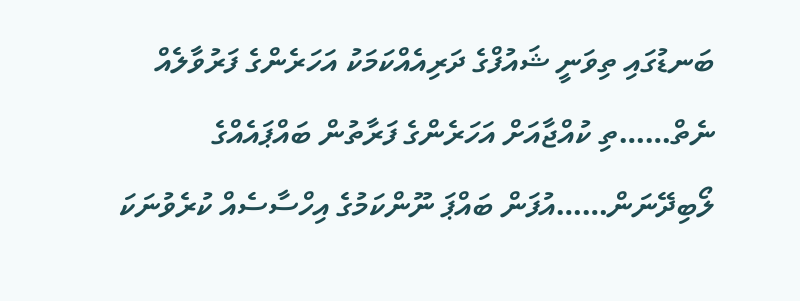ބަނޑުގައި ތިވަނީ ޝައުފްގެ ދަރިއެއްކަމަކު އަހަރެންގެ ފަރުވާލެއް ނެތް……ތި ކުއްޖާއަށް އަހަރެންގެ ފަރާތުން ބައްޕައެއްގެ ލޯބިދޭނަން……އުފަން ބައްޕަ ނޫންކަމުގެ އިހްސާސެއް ކުރެވުނަކަ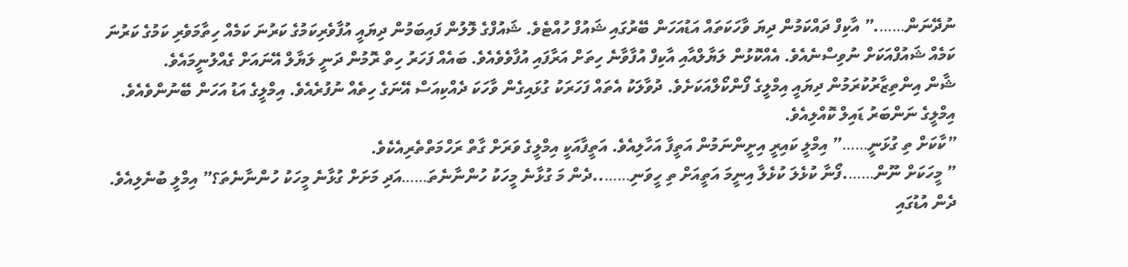ނުދޭނަން…….” އާކިފް ދައްކަމުން ދިޔަ ވާހަކަތައް އަޑުއަހަން ބޭރުގައި ޝައުފް ހުއްޓެވެ. ޝައުފްގެ ލޮލުން ފައިބަމުން ދިޔައީ އުފާވެރިކަމުގެ ކަރުނަ ކަމެއް ހިތާމަވެރި ކަމުގެ ކަރުނަ ކަމެއް ޝައުފްއަކަށް ނުވިސްނެއެވެ. އެއްކޮޅުން ލަޔާލްއާއި އާކިފް އުފާވާނެ ހިތަށް އަރާފައި އުފާވެވެއެވެ. ބައެއް ފަހަރު ހިތް ރޮމުން ދަނީ ލަޔާލް އޭނައަށް ގެއްލުނީމައެވެ.
ޝާން އިންތިޒާރުކުރަމުން ދިޔައީ އިމްލީގެ ފޯންކޯލްއަކަށެވެ. ދުވާލަކު އެތައް ފަހަރަކު ގުޅައިގެން ވާހަކަ ދެއްކިއަސް އޭނަގެ ހިތެއް ނުފުރެއެވެ. އިމްލީގެ އަޑު އަހަން ބޭނުންވެއެވެ. އިމްލީގެ ނަންބަރު ޑައިލް ކޮއްލިއެވެ.
”ކާކަށް ތި ގުޅަނީ……” އިމްލީ ކައިރީ އިށީންނަމުން އަތީފާ އަހާލިއެވެ. އަތީފާއަކީ އިމްލީގެ ވަރަށް ގާތް ރަހްމަތްތެރިއެކެވެ.
” މީހަކަށް ނޫން…….ފޯނާ ކުޅެލަ ކުޅެލާ އިނީމަ އަތީއަށް ތި ހީވަނި……..ދެން މަ ގުޅާނެ މީހަކު ހުންނާނެތަ……އަދި މަށަށް ގުޅާނެ މީހަކު ހުންނާނެތަ؟” އިމްލީ ބުނެލިއެވެ. ދެން އުޑުގައި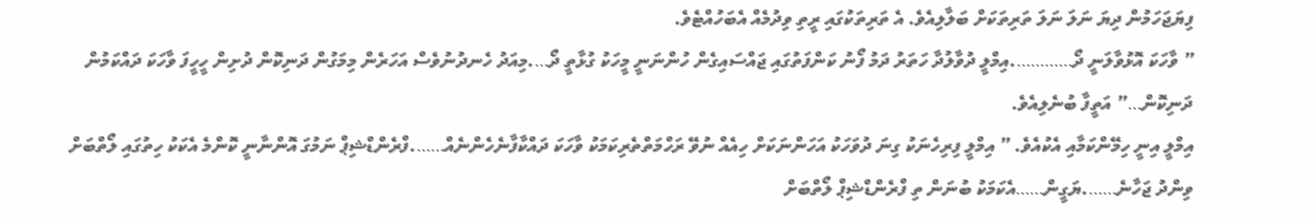ފިޔަޖަހަމުން ދިޔަ ނަލަ ނަލަ ތަރިތަކަށް ބަލާލިއެވެ. އެ ތަރިތަކުގައި ރީތި ވިދުމެއް އެބަހުއްޓެވެ.
” ވާހަކަ އޮޅުވާލަނީ ދޯ………….އިމްލީ ދުވާލުދާ ހަތަރު ދަމު ފޯނު ކަންފަތުގައި ޖައްސައިގެން ހުންނަނީ މީހަކު ގުޅާތީ ދޯ….މިއަދު ހެނދުނުވެސް އަހަރެން މިމަގުން ދަނިކޮން ދުށިން ހީހީފަ ވާހަކަ ދައްކަމުން ދަނިކޮން…” އަތީފާ ބުނެލިއެވެ.
އިމްލީ އިނީ ހިމޭންކަމާއި އެކުއެވެ. ” އިމްލީ ފިރިހެނަކު ގިނަ ދުވަހަކު އަހަންނަކަށް ހިއެއް ނުވޭ ރަހްމަތްތެރިކަމަކު ވާހަކަ ދައްކާފާނެހެންނެއް…….ފްރެންޑްޝިޕް ނަމުގަ އޮންނާނީ ކޮންމެ އެކަކު ހިތުގައި ލޯތްބަށް ވިންދު ޖަހާނެ…….ޔަގީން……އެކަމަކު ބުނަން ތި ފްރެންޑްޝިޕް ލޯތްބަށް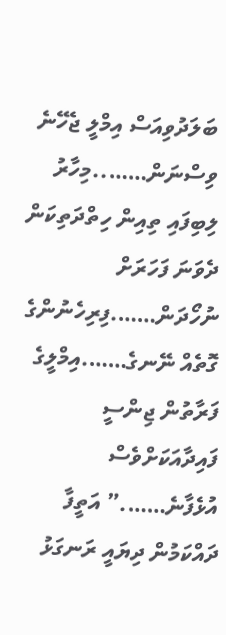ބަލަދުވިއަސް އިމްލީ ޖެހޭނެ ވިސްނަން……..މިހާރު ލިބިފައި ތިއިން ހިތްދަތިކަން ދެވަނަ ފަހަރަށް ނުހޯދަން…….ފިރިހެނުންގެ ގޮތެއް ނޭނގެ…….އިމްލީގެ ފަރާތުން ޖިންސީ ފައިދާއަކަށްވެސް އުޅެފާނެ…….” އަތީފާ ދައްކަމުން ދިޔައީ ރަނގަޅު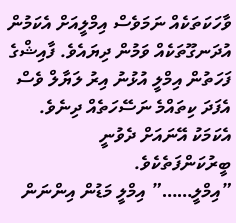ވާހަކަތަކެއް ނަމަވެސް އިމްލީއަށް އެކަމުން އުދަނގޫތަކެއް ވަމުން ދިޔައެވެ. ފާއިޝްގެ ފަހަތުން އިމްލީ އުޅުނު އިރު ލަޔާލް ވެސް އެފަދަ ކިތައްމެ ނަސޭހަތެއް ދިނެވެ. އެކަމަކު އޭނައަށް ދެވުނީ ބީރުކަންފަތެކެވެ.
”އިމްލީ……” އިމްލީ މަޑުން އިންނަން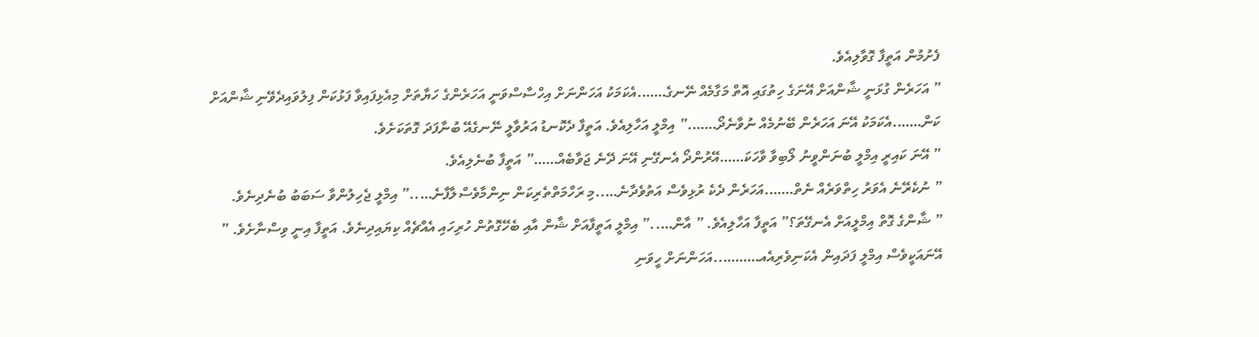ފެށުމުން އަތީފާ ގޮވާލިއެވެ.
” އަހަރެން ގުޅަނީ ޝާންއަށް އޭނަގެ ހިތުގައި އޮތް މަގާމެއް ނޭނގެ…….އެކަމަކު އަހަންނަށް އިހްސާސްވަނީ އަހަރެންގެ ހަޔާތަށް މިއެޅިފައިވާ ފަޅުކަން ފިލުވައިދެވޭނި ޝާންއަށް ކަން…….އެކަމަކު އޭނަ އަހަރެން ބޭނުމެއް ނުވާނެދޯ…….” އިމްލީ އަހާލިއެވެ. އަތީފާ ދެކޮނޑު އަރުވާލީ ނޭނގެއޭ ބުނާފަދަ ގޮތަކަށެވެ.
” އޭނަ ކައިރީ އިމްލީ ބުނަންވީނު ލޯބިވާ ވާހަކަ……އޭރުންދޯ އެނގޭނި އޭނަ ދޭނެ ޖަވާބެއް……” އަތީފާ ބުނެލިއެވެ.
” ނުކެރޭނެ އެވަރު ހިތްވަރެއް ނެތް…….އަހަރެން ދެކެ ރުޅިވެސް އަތުވެދާނެ…..މި ރަހްމަތްތެރިކަން ނިންމާވެސްލާފާނެ…..” އިމްލީ ޖެހިލުންވާ ސަބަބު ބުނެދިނެވެ.
” ޝާންގެ ގޮތް އިމްލީއަށް އެނގޭތަ؟” އަތީފާ އަހާލިއެވެ. ” އާން…..” އިމްލީ އަތީފާއަށް ޝާން އާއި ބެހޭގޮތުން ހުރިހައި އެއްޗެއް ކިޔައިދިނެވެ. އަތީފާ އިނީ ވިސްނާށެވެ. ” އޭނައަކީވެސް އިމްލީ ފަދައިން އެކަނިވެރިއެއ………..އަހަންނަށް ހީވަނި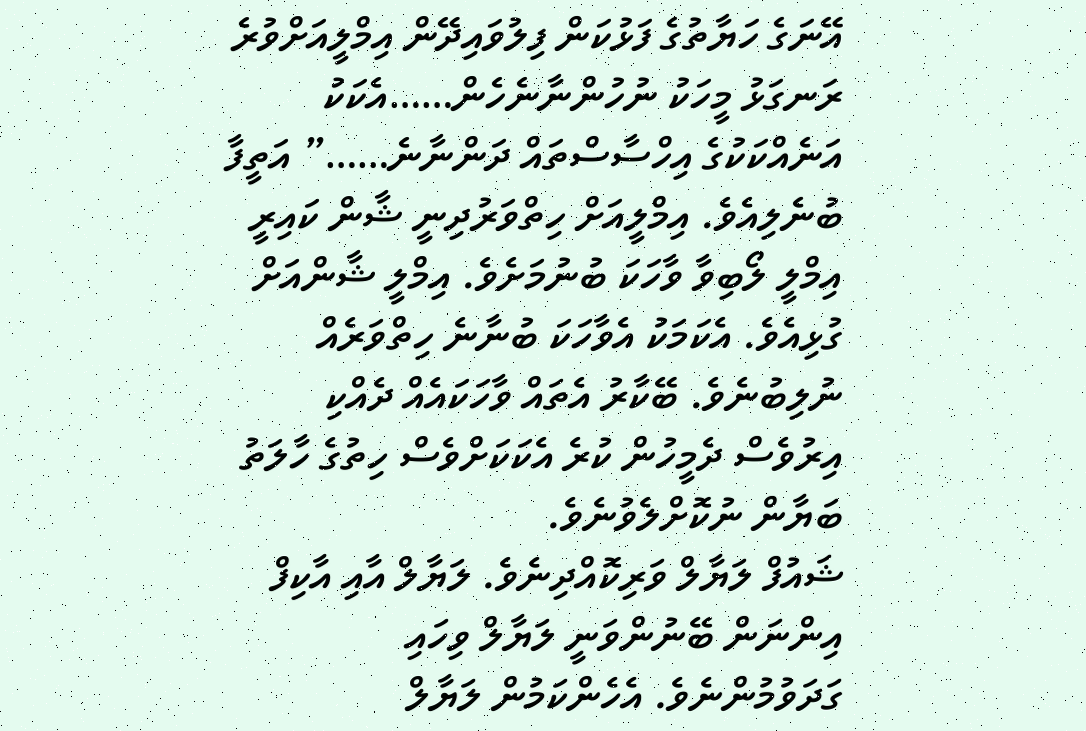އޭނަގެ ހަޔާތުގެ ފަޅުކަން ފިލުވައިދޭން އިމްލީއަށްވުރެ ރަނގަޅު މީހަކު ނުހުންނާނެހެން……އެކަކު އަނެއްކަކުގެ އިހްސާސްތައް ދަންނާނެ……” އަތީފާ ބުނެލިއެވެ. އިމްލީއަށް ހިތްވަރުދިނީ ޝާން ކައިރީ އިމްލީ ލޯބިވާ ވާހަކަ ބުނުމަށެވެ. އިމްލީ ޝާންއަށް ގުޅިއެވެ. އެކަމަކު އެވާހަކަ ބުނާނެ ހިތްވަރެއް ނުލިބުނެވެ. ބޭކާރު އެތައް ވާހަކައެއް ދެއްކި އިރުވެސް ދެމީހުން ކުރެ އެކަކަށްވެސް ހިތުގެ ހާލަތު ބަޔާން ނުކޮށްލެވުނެވެ.
ޝައުފް ލަޔާލް ވަރިކޮއްދިނެވެ. ލަޔާލް އާއި އާކިފް އިންނަން ބޭނުންވަނީ ލަޔާލް ވިހައި ގަދަވުމުންނެވެ. އެހެންކަމުން ލަޔާލް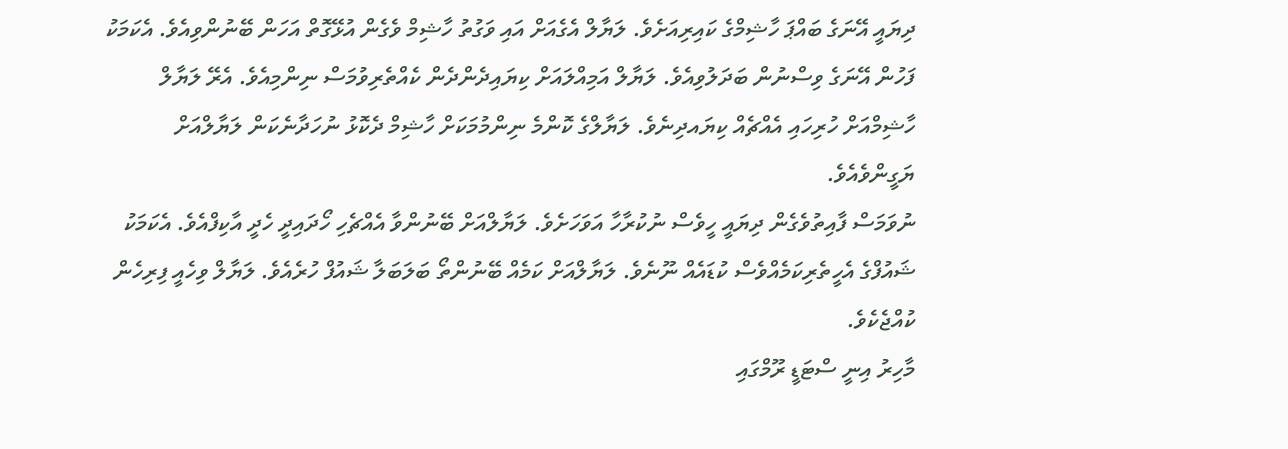ދިޔައީ އޭނަގެ ބައްޕަ ހާޝިމްގެ ކައިރިއަށެވެ. ލަޔާލް އެގެއަށް އައި ވަގުތު ހާޝިމް ވެގެން އުޅޭގޮތް އަހަން ބޭނުންވިއެވެ. އެކަމަކު ފަހުން އޭނަގެ ވިސްނުން ބަދަލުވިއެވެ. ލަޔާލް އަމިއްލައަށް ކިޔައިދެންދެން ކެއްތެރިވުމަސް ނިންމިއެވެ. އެރޭ ލަޔާލް ހާޝިމްއަށް ހުރިހައި އެއްޗެއް ކިޔައދިނެވެ. ލަޔާލްގެ ކޮންމެ ނިންމުމަކަށް ހާޝިމް ދެކޮޅު ނުހަދާނެކަން ލަޔާލްއަށް ޔަގީންވެއެވެ.
ނުވަމަސް ފާއިތުވެގެން ދިޔައީ ހީވެސް ނުކުރާހާ އަވަހަށެވެ. ލަޔާލްއަށް ބޭނުންވާ އެއްޗެހި ހޯދައިދީ ހެދީ އާކިފްއެވެ. އެކަމަކު ޝައުފްގެ އެހީތެރިކަމެއްވެސް ކުޑައެއް ނޫނެވެ. ލަޔާލްއަށް ކަމެއް ބޭނުންތޯ ބަލަބަލާ ޝައުފް ހުރެއެވެ. ލަޔާލް ވިހެއީ ފިރިހެން ކުއްޖެކެވެ.
މާހިރު އިނީ ސްޓަޑީ ރޫމްގައި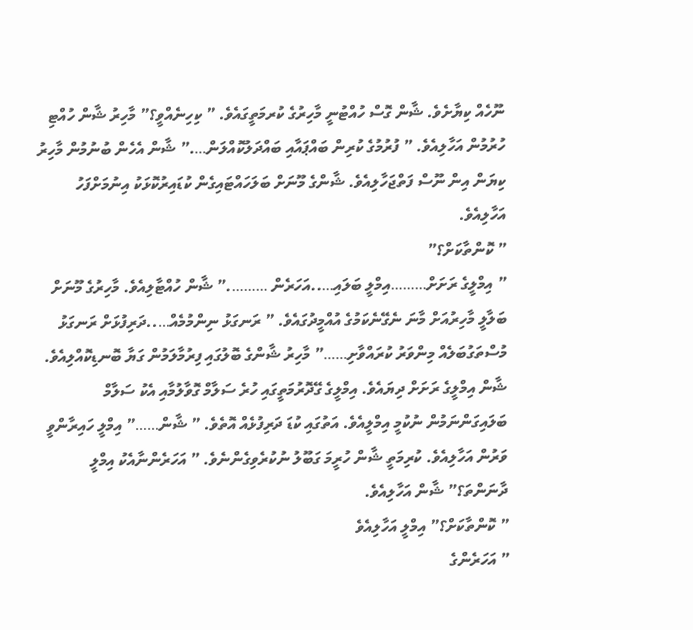ނޫހެއް ކިޔާށެވެ. ޝާން ގޮސް ހުއްޓުނީ މާހިރުގެ ކުރމަތީގައެވެ. ” ކިހިނެއްވީ؟” މާހިރު ޝާން ހުއްޓި ހުރުމުން އަހާލިއެވެ. ” ފުރުމުގެ ކުރިން ބައްޕައާއި ބައްދަލުކޮއްލަން….” ޝާން އެހެން ބުނުމުން މާހިރު ކިޔަން އިން ނޫސް ފަތްޖަހާލިއެވެ. ޝާންގެ މޫނަށް ބަލަހައްޓައިގެން ކުޑައިރުކޮޅަކު އިނުމަށްފަހު އަހާލިއެވެ.
” ކޮންތާކަށް؟”
” އިމްލީގެ ރަށަށް………އިމްލީ ބަލައި…..އަހަރެން ……….” ޝާން ހުއްޓާލިއެވެ. މާހިރުގެ މޫނަށް ބަލާލީ މާހިރުއަށް މާނަ ނެގޭނެކަމުގެ އުއްމީދުގައެވެ. ” ރަނގަޅު ނިންމުމެއް…..ދަރިފުޅަށް ރަނގަޅު މުސްތަގުބަލެއް މިންވަރު ކުރައްވާށި……” މާހިރު ޝާންގެ ބޮލުގައި ފިރުމާލަމުން ގަޔާ ބޮނޑިކޮއްލިއެވެ.
ޝާން އިމްލީގެ ރަށަށް ދިޔައެވެ. އިމްލީގެ ގޭދޮރުމަތީގައި ހުރެ ސަލާމް ގޮވާލުމާއި އެކު ސަލާމް ބަލައިގަންނަމުން ނުކުމީ އިމްލީއެވެ. އަތުގައި ކުޑަ ދަރިފުޅެއް އޮތެވެ. ” ޝާން……” އިމްލީ ހައިރާންވީ ވަރުން އަހާލިއެވެ. ކުރިމަތީ ޝާން ހުރީމަ ގަބޫލު ނުކުރެވިގެންނެވެ. ” އަހަރެންނާއެކު އިމްލީ ދާނަންތަ؟” ޝާން އަހާލިއެވެ.
” ކޮންތާކަށް؟” އިމްލީ އަހާލިއެވެ
” އަހަރެންގެ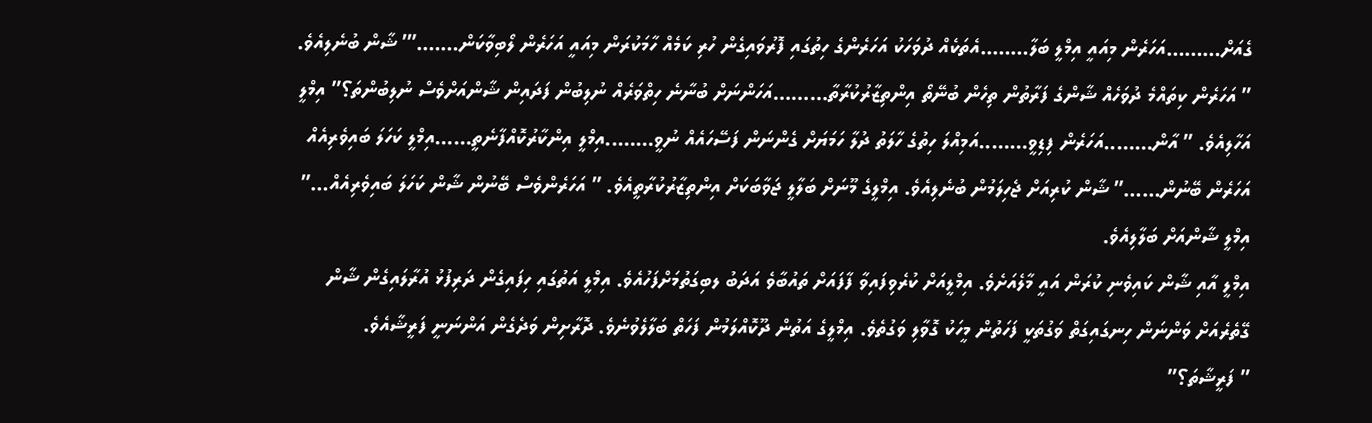ގެއަށް………އަހަރެން މިއައީ އިމްލީ ބަލާ……..އެތަކެއް ދުވަހަކު އަހަރެންގެ ހިތުގައި ފޮރުވައިގެން ހުރި ކަމެއް ހާމަކުރަން މިއައީ އަހަރެން ލޯބިވާކަން…….”’ ޝާން ބުނެލިއެވެ.
” އަހަރެން ކިތައްމެ ދުވަހެއް ޝާންގެ ފަރާތުން ތިހެން ބުނޭތޯ އިންތިޒާރުކުރާތާ………އަހަންނަށް ބުނާނެ ހިތްވަރެއް ނުލިބުން ފަދައިން ޝާންއަށްވެސް ނުލިބުންތަ؟” އިމްލީ އަހާލިއެވެ. ” އާން……..އަހަރެން ފިޑިވީ……..އަމިއްލަ ހިތުގެ ހާލަތު ދުލާ ހަމަޔަށް ގެންނަން ފަސޭހައެއް ނުވީ……..އިމްލީ އިންކާރުކޮއްފާނެތީ……އިމްލީ ކަހަލަ ބައިވެރިއެއް އަހަރެން ބޭނުން……” ޝާން ކުރިއަށް ޖެހިލަމުން ބުނެލިއެވެ. އިމްލީގެ މޫނަށް ބަލާލީ ޖަވާބަކަށް އިންތިޒާރުކުރާތީއެވެ. ” އަހަރެންވެސް ބޭނުން ޝާން ކަހަލަ ބައިވެރިއެއް…” އިމްލީ ޝާންއަށް ބަލާލިއެވެ.
އިމްލީ އާއި ޝާން ކައިވެނި ކުރަން އައީ މާލެއަށެވެ. އިމްލީއަށް ކުރެވިފައިވާ ފާފައަށް ތައުބާވެ އަދަބު ލބިގަތުމަށްފަހުއެވެ. އިމްލީ އަތުގައި ހިފައިގެން ދަރިފުޅު އުރާލައިގެން ޝާން ގޭތެރެއަށް ވަންނަން ހިނގައިގަތް ވަގުތަކީ ފަހަތުން މީހަކު ގޮވާލި ވަގުތެވެ. އިމްލީގެ އަތުން ދޫކޮއްލަމުން ފަހަތް ބަލާލެވުނެވެ. ދޮރާށިން ވަދެގެން އަންނަނީ ފަރީޝާއެވެ.
” ފަރީޝާތަ؟”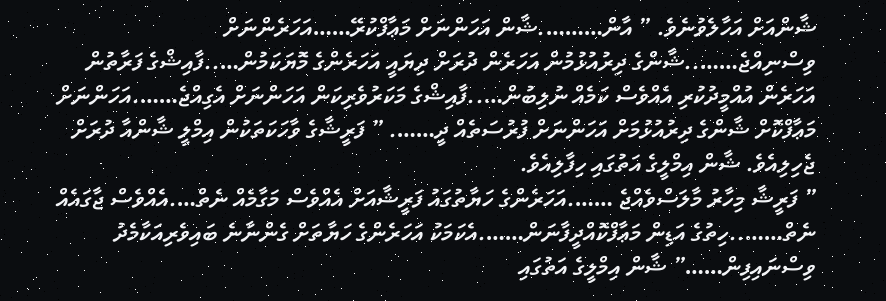ޝާންއަށް އަހާލެވުނެވެ. ” އާން……….ޝާން އަހަންނަށް މަޢާފްކުރޭ……އަހަރެންނަށް ވިސްނިއްޖެ……..ޝާންގެ ދިރުއުޅުމުން އަހަރެން ދުރަށް ދިޔައީ އަހަރެންގެ މޮޔަކަމުން…..ފާއިޝްގެ ފަރާތުން އަހަރެން އުއްމީދުކުރި އެއްވެސް ކަމެއް ނުލިބުން…..ފާއިޝްގެ މަކަރުވެރިކަން އަހަންނަށް އެގިއްޖެ…….އަހަންނަށް މަޢާފްކޮށް ޝާންގެ ދިރުއުޅުމަށް އަހަންނަށް ފުރުސަތެއް ދީ……. ” ފަރީޝާގެ ވާހަކަތަކުން އިމްލީ ޝާންއާ ދުރަށް ޖެހިލިއެވެ. ޝާން އިމްލީގެ އަތުގައި ހިފާލިއެވެ.
” ފަރީޝާ މިހާރު މާލަސްވެއްޖެ …….އަހަރެންގެ ހަޔާތުގައު ފަރީޝާއަށް އެއްވެސް މަގާމެއް ނެތް….އެއްވެސް ޖާގައެއް ނެތް……..ހިތުގެ އަޑިން މަޢާފްކޮއްދީފާނަން…….އެކަމަކު އަހަރެންގެ ހަޔާތަށް ގެންނާނެ ބައިވެރިއަކާމެދު ވިސްނައިފިން……” ޝާން އިމްލީގެ އަތުގައި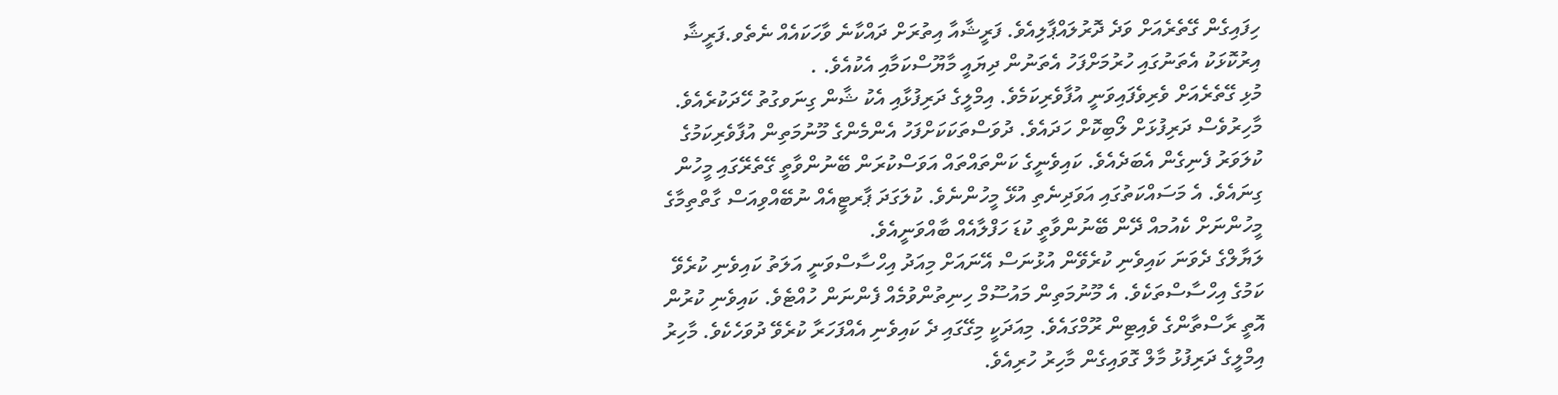ހިފައިގެން ގޭތެރެއަށް ވަދެ ދޮރުލައްޕާލިއެވެ. ފަރީޝާއާ އިތުރަށް ދައްކާނެ ވާހަކައެއް ނެތެވ.ފަރީޝާ އިރުކޮޅަކު އެތަނުގައި ހުރުމަށްފަހު އެތަނުން ދިޔައީ މާޔޫސްކަމާއި އެކުއެވެ. .
މުޅި ގޭތެރެއަށް ވެރިވެފައިވަނީ އުފާވެރިކަމެވެ. އިމްލީގެ ދަރިފުޅާއި އެކު ޝާން ގިނަވގުތު ހޭދަކުރެއެވެ. މާހިރުވެސް ދަރިފުޅަށް ލޯބިކޮށް ހަދައެވެ. ދުވަސްތަކަކަށްފަހު އެންމެންގެ މޫނުމަތިން އުފާވެރިކަމުގެ ކުލަވަރު ފެނިގެން އެބަދެއެވެ. ކައިވެނީގެ ކަންތައްތައް އަވަސްކުރަން ބޭނުންވާތީ ގޭތެރޭގައި މީހުން ގިނައެވެ. އެ މަސައްކަތުގައި އަވަދިނެތި އުޅޭ މީހުންނެވެ. ކުލަގަދަ ޕާރޓީއެއް ނުބޭއްވިއަސް ގާތްތިމާގެ މީހުންނަށް ކެއުމއް ދޭން ބޭނުންވާތީ ކުޑަ ހަފްލާއެއް ބާއްވަނީއެވެ.
ލަޔާލްގެ ދެވަނަ ކައިވެނި ކުރެވޭން އުޅުނަސް އޭނައަށް މިއަދު އިހްސާސްވަނީ އަލަތު ކައިވެނި ކުރެވޭ ކަމުގެ އިހްސާސްތަކެވެ. އެ މޫނުމަތިން މައުސޫމް ހިނިތުންވުމެއް ފެންނަން ހުއްޓެވެ. ކައިވެނި ކުރުން އޮތީ ރާސްތާންގެ ވެއިޓިން ރޫމްގައެވެ. މިއަދަކީ މިގޭގައި ދެ ކައިވެނި އެއްފަހަރާ ކުރެވޭ ދުވަހެކެވެ. މާހިރު އިމްލީގެ ދަރިފުޅު މާލް ގޮވައިގެން މާހިރު ހުރިއެވެ.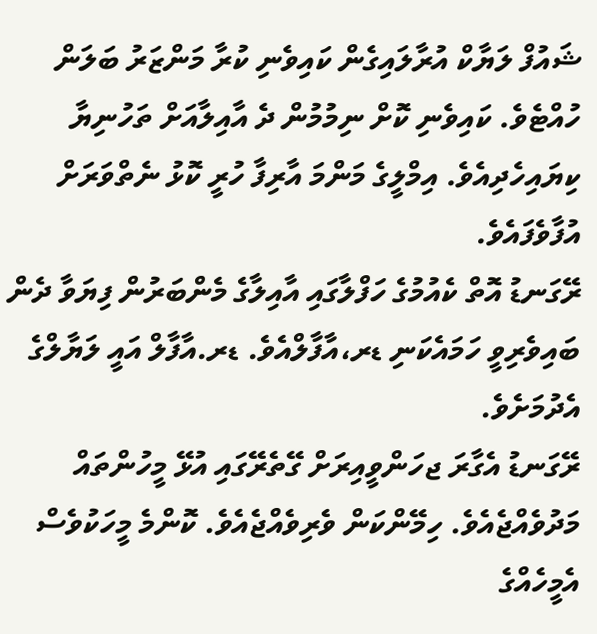ޝައުފް ލަޔާކް އުރާލައިގެން ކައިވެނި ކުރާ މަންޒަރު ބަލަން ހުއްޓެވެ. ކައިވެނި ކޮށް ނިމުމުން ދެ އާއިލާއަށް ތަހުނިޔާ ކިޔައިހެދިއެވެ. އިމްލީގެ މަންމަ އާރިފާ ހުރީ ކޮޅު ނެތްވަރަށް އުފާވެފައެވެ.
ރޭގަނޑު އޮތް ކެއުމުގެ ހަފްލާގައި އާއިލާގެ މެންބަރުން ފިޔަވާ ދެން ބައިވެރިވީ ހަމައެކަނި ޑރ،އާފާލްއެވެ. ޑރ.އާފާލް އައީ ލަޔާލްގެ އެދުމަށެވެ.
ރޭގަނޑު އެގާރަ ޖހަންވީއިރަށް ގޭތެރޭގައި އުޅޭ މީހުންތައް މަދުވެއްޖެއެވެ. ހިމޭންކަން ވެރިވެއްޖެއެވެ. ކޮންމެ މީހަކުވެސް އެމީހެއްގެ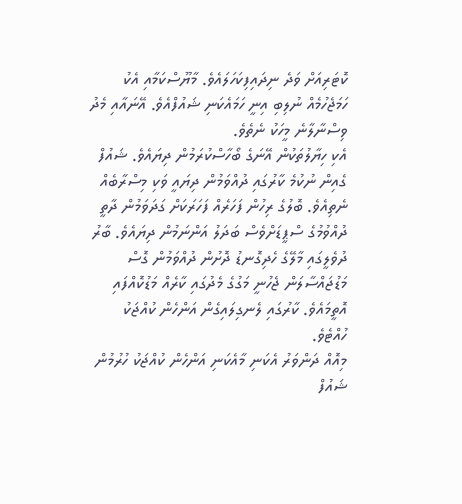ކޮޓަރިއަށް ވަދެ ނިދައިފިކަހަލައެވެ. މާޔޫސްކަމާއި އެކު ހަމަޖެހުމެއް ނުލިބި އިނީ ހަމައެކަނި ޝައުފްއެވެ. އޭނައާއި މެދު ވިސްނާލާނެ މީހަކު ނެތެވެ.
އެކި ހިޔާލުތަކުން އޭނަގެ ބޯހާސްކުރަމުން ދިޔައެވެ. ޝައުފް ގެއިން ނުކުމެ ކާރުގައި ދުއްވަމުން ދިޔައީ ވަކި މިސްރާބެއް ނެތިއެވެ. ބޮލުގެ ރިހުން ފަހަރެއް ފަހަރަކަށް ގަދަވަމުން ދާތީ ދުއްވުމުގެ ސްޕީޑަށްވެސް ބަދަލު އަންނަމުން ދިޔައެވެ. ބާރު ދުވެލީގައި މާލޭގެ ހެދިގޮނޑު ދޮށުން ދުއްވަމުން ގޮސް މަޑުޖައްސާލަން ޖެހުނީ މަގުގެ މެދުގައި ކާރެއް މަޑުކޮއްފައި އޮތީމައެވެ. ކާރުގައި ލެނގިލައިގެން އަންހެން ކުއްޖަކު ހުއްޓެވެ.
މިއޮއް ދަންވަރު އެކަނި މާއެކަނި އަންހެން ކުއްޖަކު ހުރުމުން ޝައުފް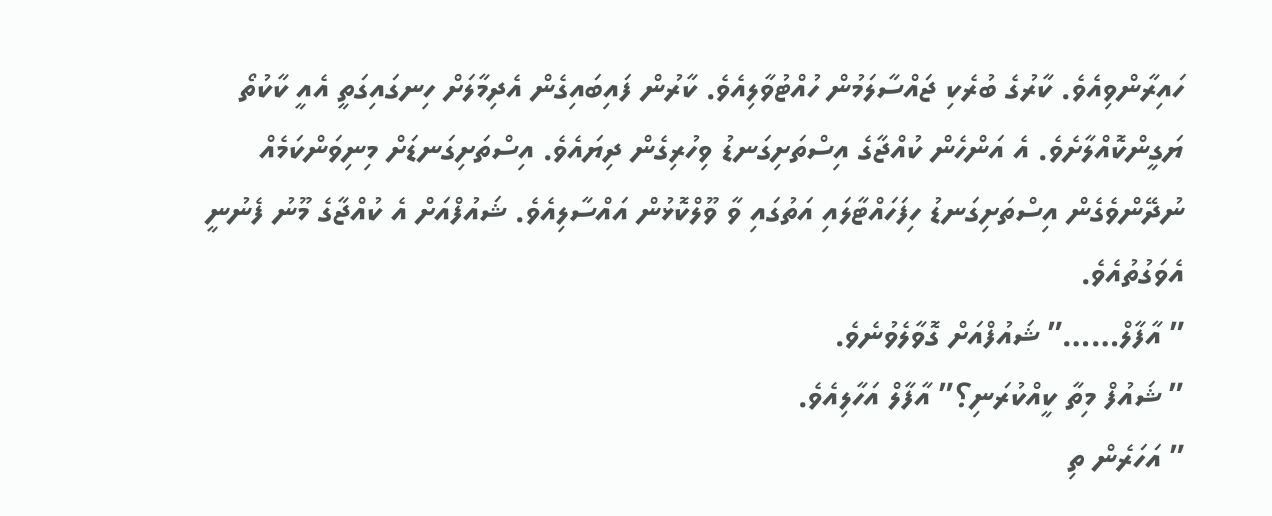ހައިރާންވިއެވެ. ކާރުގެ ބުރެކި ޖައްސާލަމުން ހުއްޓުވާލިއެވެ. ކާރުން ފައިބައިގެން އެދިމާލަށް ހިނގައިގަތީ އެއީ ކާކުތޯ ޔަގީންކޮއްލާށެވެ. އެ އަންހެން ކުއްޖާގެ އިސްތަށިގަނޑު ވިހުރިގެން ދިޔައެވެ. އިސްތަށިގަނޑަށް މިނިވަންކަމެއް ނުދޭންވެގެން އިސްތަށިގަނޑު ހިފަހައްޓާލައި އަތުގައި ވާ ވޫލްކޮޅުން އައްސާލިއެވެ. ޝައުފްއަށް އެ ކުއްޖާގެ މޫނު ފެނުނީ އެވަގުތުއެވެ.
” އާފާލް……” ޝައުފްއަށް ގޮވާލެވުނެވެ.
” ޝައުފް މިތާ ކީއްކުރަނި؟” އާފާލް އަހާލިއެވެ.
” އަހަރެން ތި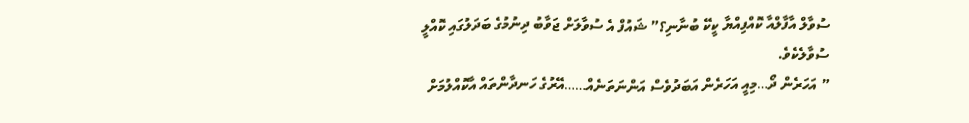ސުވާލް އާފާލްއާ ކޮއްފިއްޔާ ކީކޭ ބުނާނި؟” ޝައުފް އެ ސުވާލަށް ޖަވާބު ދިނުމުގެ ބަދަލުގައި ކޮއްލީ ސުވާލެކެވެ.
” އަހަރެން ދޯ…މިއީ އަހަރެން އަބަދުވެސް އަންނަތަނެއް……އޭރުގެ ހަނދާންތައް އާކޮއްލުމަށް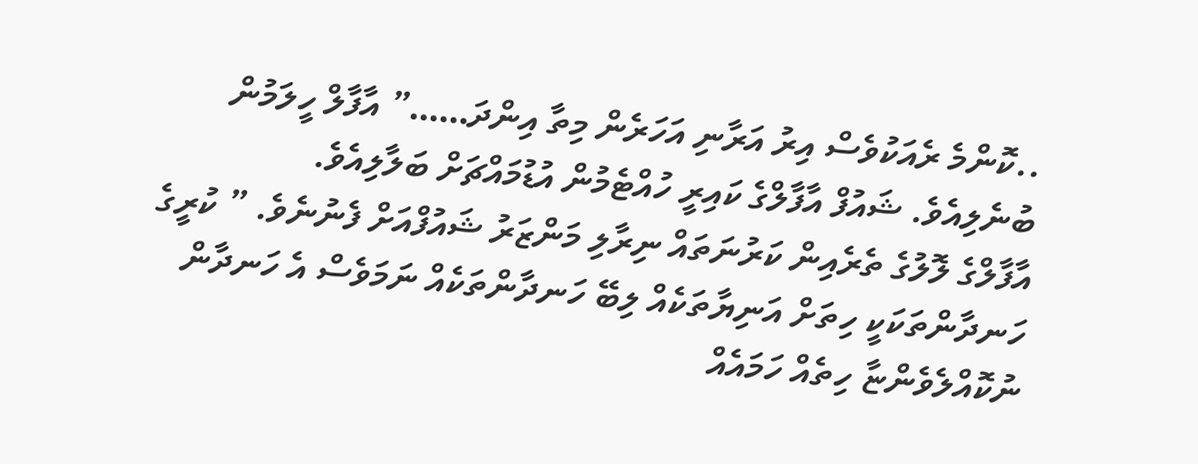..ކޮންމެ ރެއަކުވެސް އިރު އަރާނި އަހަރެން މިތާ އިންދަ……” އާފާލް ހީލަމުން ބުނެލިއެވެ. ޝައުފް އާފާލްގެ ކައިރީ ހުއްޓެމުން އުޑުމައްޗަށް ބަލާލިއެވެ.
އާފާލްގެ ލޮލުގެ ތެރެއިން ކަރުނަތައް ނިރާލި މަންޒަރު ޝައުފްއަށް ފެނުނެވެ. ” ކުރީގެ ހަނދާންތަކަކީ ހިތަށް އަނިޔާތަކެއް ލިބޭ ހަނދާންތަކެއް ނަމަވެސް އެ ހަނދާން ނުކޮއްލެވެންޏާ ހިތެއް ހަމައެއް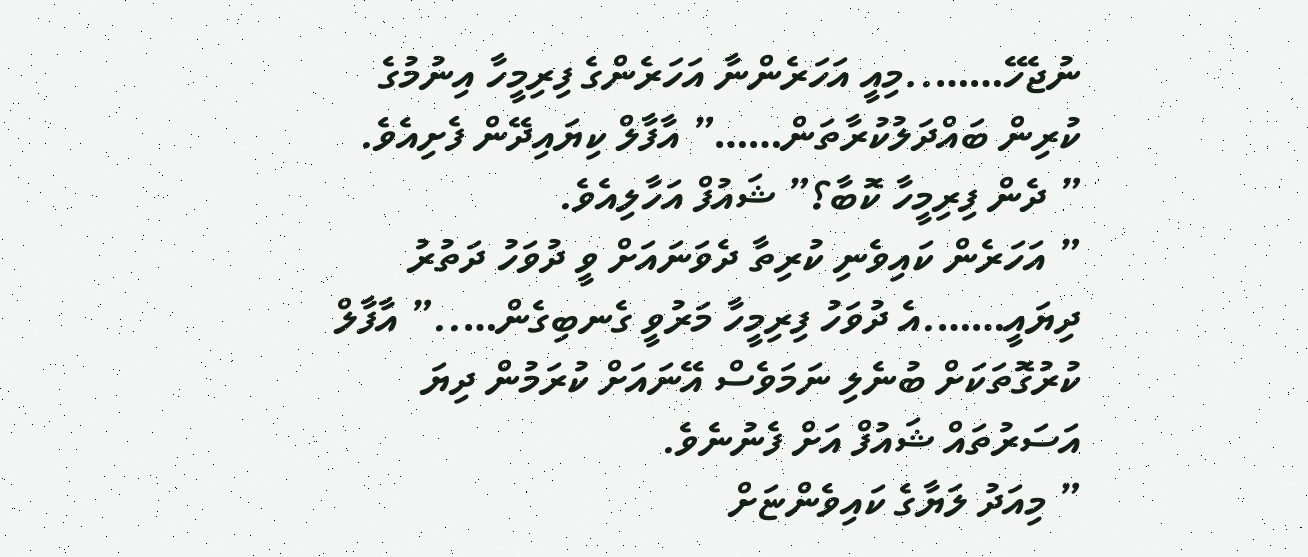ނުޖެހޭ……..މިއީ އަހަރެންނާ އަހަރެންގެ ފިރިމީހާ އިނުމުގެ ކުރިން ބައްދަލުކުރާތަން……” އާފާލް ކިޔައިދޭން ފެށިއެވެ.
” ދެން ފިރިމީހާ ކޮބާ؟” ޝައުފް އަހާލިއެވެ.
” އަހަރެން ކައިވެނި ކުރިތާ ދެވަނައަށް ވީ ދުވަހު ދަތުރު ދިޔައީ…….އެ ދުވަހު ފިރިމީހާ މަރުވީ ގެނބިގެން…..” އާފާލް ކުރުގޮތަކަށް ބުނެލި ނަމަވެސް އޭނައަށް ކުރަމުން ދިޔަ އަސަރުތައް ޝައުފް އަށް ފެނުނެވެ.
” މިއަދު ލަޔާގެ ކައިވެންޏަށް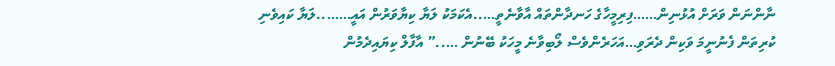ނާންނަން ވަރަށް އުޅުނިން……ފިރިމީހާގެ ހަނދާންތައް އާވާނެތީ…..އެކަމަކު ލަޔާ ކިޔާވަރުން އައީ……..ލަޔާ ކައިވެނި ކުރިތަން ފެނުނީމަ ވަކިން ދެރަވި…އަހަރެންވެސް ލޯބިވާނެ މީހަކު ބޭނުން …..” އާފާލް ކިޔައިދެމުން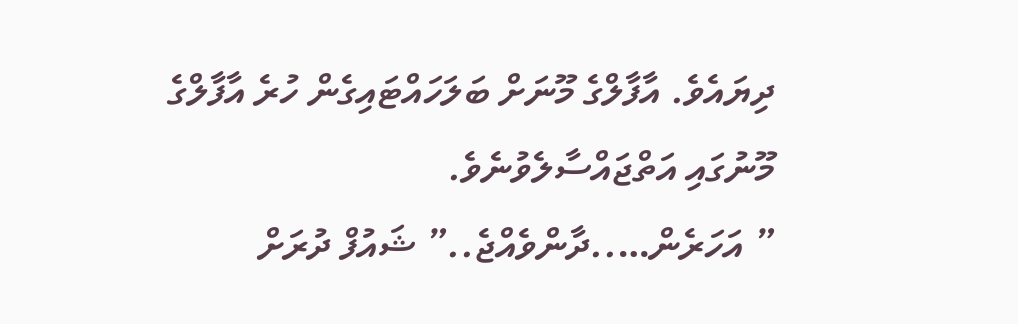ދިޔައެވެ. އާފާލްގެ މޫނަށް ބަލަހައްޓައިގެން ހުރެ އާފާލްގެ މޫނުގައި އަތްޖައްސާލެވުނެވެ.
” އަހަރެން…..ދާންވެއްޖެ..” ޝައުފް ދުރަށް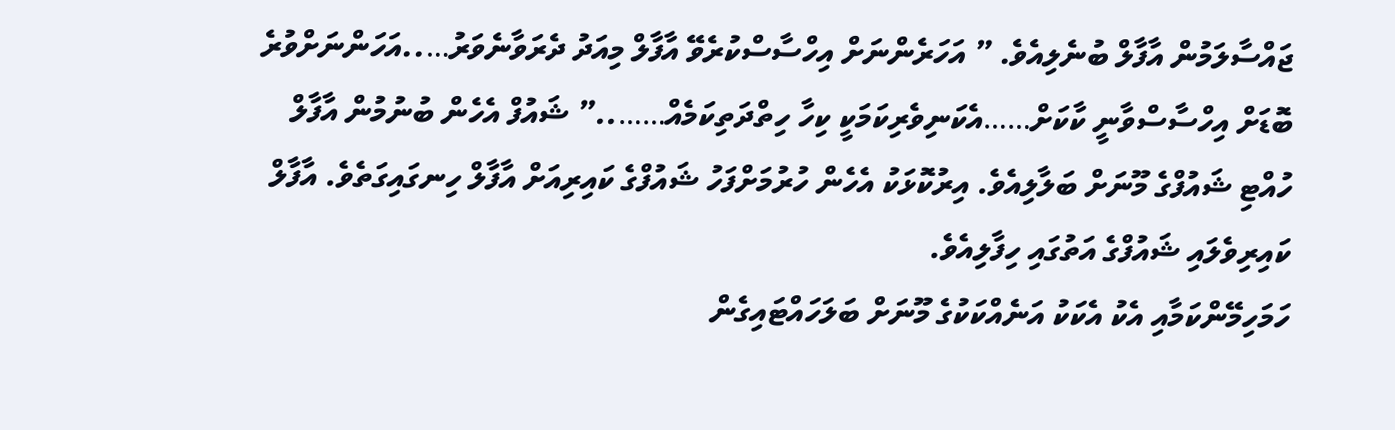ޖައްސާލަމުން އާފާލް ބުނެލިއެވެ. ” އަހަރެންނަށް އިހްސާސްކުރެވޭ އާފާލް މިއަދު ދެރަވާނެވަރު…..އަހަންނަށްވުރެ ބޮޑަށް އިހްސާސްވާނީ ކާކަށް……އެކަނިވެރިކަމަކީ ކިހާ ހިތްދަތިކަމެއް……..” ޝައުފް އެހެން ބުނުމުން އާފާލް ހުއްޓި ޝައުފްގެ މޫނަށް ބަލާލިއެވެ. އިރުކޮޅަކު އެހެން ހުރުމަށްފަހު ޝައުފްގެ ކައިރިއަށް އާފާލް ހިނގައިގަތެވެ. އާފާލް ކައިރިވެލައި ޝައުފްގެ އަތުގައި ހިފާލިއެވެ.
ހަމަހިމޭންކަމާއި އެކު އެކަކު އަނެއްކަކުގެ މޫނަށް ބަލަހައްޓައިގެން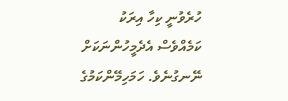ހުރެވުނީ ކިހާ އިރަކު ކަމެއްވެސް އެދެމީހުންނަކަށް ނޭނގުނެވެ. ހަމަހިމޭންކަމުގެ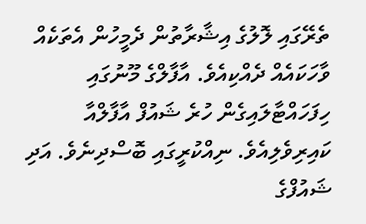ތެރޭގައި ލޮލުގެ އިޝާރާތުން ދެމީހުން އެތަކެއް ވާހަކައެއް ދެއްކިއެވެ. އާފާލްގެ މޫނުގައި ހިފަހައްޓާލައިގެން ހުރެ ޝައުފް އާފާލްއާ ކައިރިވެލިއެވެ. ނިއްކުރީގައި ބޮސްދިނެވެ. އަދި ޝައުފްގެ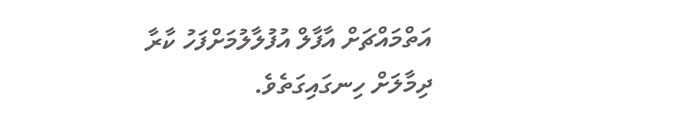އަތްމައްޗަށް އާފާލް އުފުލާލުމަށްފަހު ކާރާ ދިމާލަށް ހިނގައިގަތެވެ.